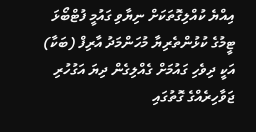އިއްޔެ ކުއްލިގޮތަކަށް ނިޔާވި ގައުމީ ފުޓްބޯޅަ ޓީމުގެ ކުޅުންތެރިޔާ މުހަންމަދު އާރިފް (ބަކާ) އަކީ ދިވެހި ގައުމަށް ގެއްލިގެން ދިޔަ އަގުހުރި ޖަވާހިރެއްގެ ގޮތުގައި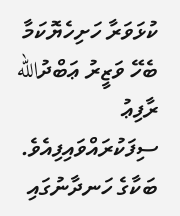ކުޅަވަރާ ހަށިހެޔޮކަމާ ބެހޭ ވަޒީރު ޢަބްދުالله ރާފިޢު ސިފަކުރައްވައިފިއެވެ.
ބަކާގެ ހަނދާނުގައި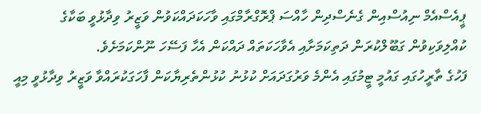ޕީއެސްއެމް ނިއުސްއިން ގެނެސްދިން ހާއްސަ ޕްރޮގްރާމްގައި ވާހަކަދައްކަވުން ވަޒީރު ވިދާޅުވީ ބަކާގެ ކުއްލިވަކިވުން ގަބޫލްކުރަން ދަތިކަމަށާއި އެވާހަކަތައް ދައްކަން އެހާ ފަސޭހަ ނޫންކަމަށެވެ.
ފަހުގެ ތާރީހުގައި ގައުމީ ޓީމުގައި އެންމެ ވަރުގަދައަށް ކުޅުނު ކުޅުންތެރިޔާކަން ފާހަގަކުރައްވާ ވަޒީރު ވިދާޅުވީ މިއީ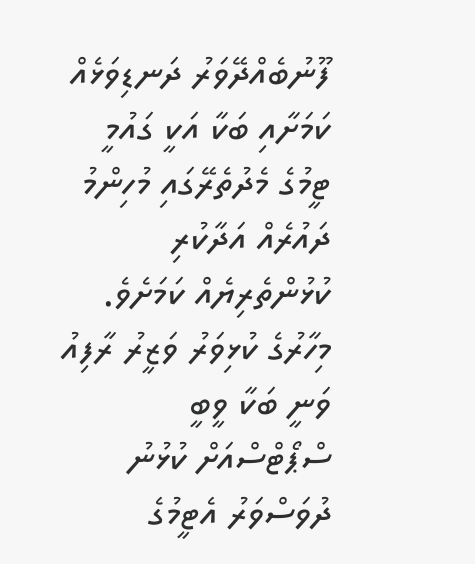ފޫނުބެއްދޭވަރު ދަނޑިވަޅެއް ކަމަށާއި ބަކާ އަކީ ގައުމީ ޓީމުގެ މެދުތެރޭގައި މުހިންމު ދައުރެއް އަދާކުރި ކުޅުންތެރިޔެއް ކަމަށެވެ.
މިހާރުގެ ކުޅިވަރު ވަޒީރު ރާފިއު ވަނީ ބަކާ ވީބީ ސްޕޯޓްސްއަށް ކުޅުނު ދުވަސްވަރު އެޓީމުގެ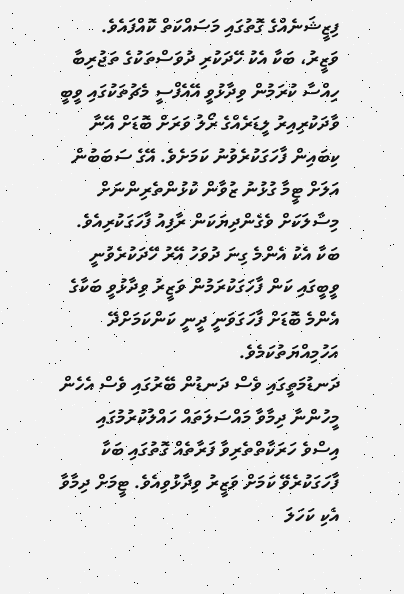ފިޒީޝަނެއްގެ ގޮތުގައި މަސައްކަތް ކޮއްފައެވެ. ވަޒީރު، ބަކާ އެކު ހޭދަކުރި ދުވަސްތަކުގެ ތަޖުރިބާ ހިއްސާ ކުރަމުން ވިދާޅުވީ އޭއެފްސީ މެޗުތަކުގައި ވީބީ ވާދަކުރިއިރު ލީޑަރެއްގެ ރޯލު ވަރަށް ބޮޑަށް އޭނާ ކިބައިން ފާހަގަކުރެވުނު ކަމަށެވެ. އޭގެ ސަބަބުން އަލަށް ޓީމާ ގުޅުނު ޒުވާން ކުޅުންތެރިންނަށް މިސާލަކަށް ވެގެންދިޔަކަން ރާފިއު ފާހަގަކުރިއެވެ.
ބަކާ އެކު އެންމެ ގިނަ ދުވަހު އޭރު ހޭދަކުރެވުނީ ވީބީގައި ކަން ފާހަގަކުރަމުން ވަޒީރު ވިދާޅުވީ ބަކާގެ އެންމެ ބޮޑަށް ފާހަގަވަނީ ދީނީ ކަންކަމަށްދޭ އަހުމިއްޔަތުކަމެވެ.
ދަނޑުމަތީގައި ވެސް ދަނޑުން ބޭރުގައި ވެސް އެހެން މީހުންނާ ދިމާވާ މައްސަލަތައް ހައްލުކުރުމުގައި އިސްވެ ހަރަކާތްތެރިވާ ފަރާތެއް ގޮތުގައި ބަކާ ފާހަގަކުރެވޭ ކަމަށް ވަޒީރު ވިދާޅުވިއެވެ. ޓީމަށް ދިމާވާ އެކި ކަހަލަ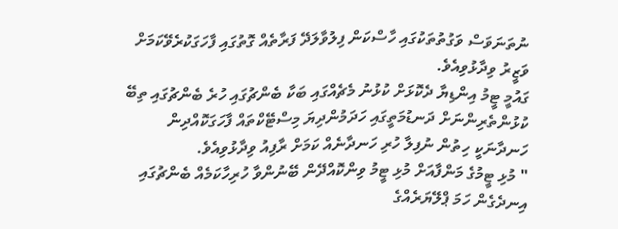ނުތަނަވަސް ވަގުތުތަކުގައި ހާސްކަން ފިލުވާލަދޭ ފަރާތެއް ގޮތުގައި ފާހަގަކުރެވޭކަމަށް ވަޒީރު ވިދާޅުވިއެވެ.
ގައުމީ ޓީމު އިންޑިޔާ ދެކޮޅަށް ކުޅުނު މެޗެއްގައި ބަކާ ބެންޗުގައި ހުރެ ބެންޗުގައި ތިބޭ ކުޅުންތެރިންނަށް ދަނޑުމަތީގައި ހަދަމުންދިޔަ މިސްޓޭކްތައް ފާހަގަކޮއްދިން ހަނދާނަކީ ހިތުން ނުފިލާ ހުރި ހަނދާނެއް ކަމަށް ރާފިއު ވިދާޅުވިއެވެ.
" މުޅި ޓީމުގެ މަންފާއަށް މުޅި ޓީމު ވިންކޮއްދޭން ބޭނުންވާ ހުރިހާކަމެއް ބެންޗުގައި އިނދެގެން ހަމަ ޕްލޭޔަރެއްގެ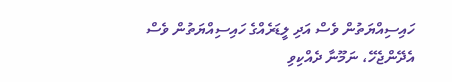ހައިސިއްޔަތުން ވެސް އަދި ލީޑަރެއްގެ ހައިސިއްޔަތުން ވެސް އެދޭންޖެހޭ، ނަމޫނާ ދެއްކިވި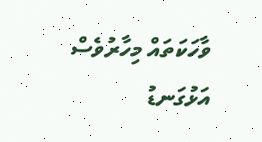ވާހަކަތައް މިހާރުވެސް އަޅުގަނޑު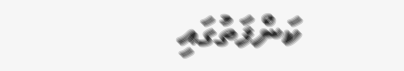ކަންފަތުގައި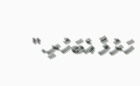ހަރުލާ އެބަހުރި."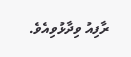ރާފިއު ވިދާޅުވިއެވެ.